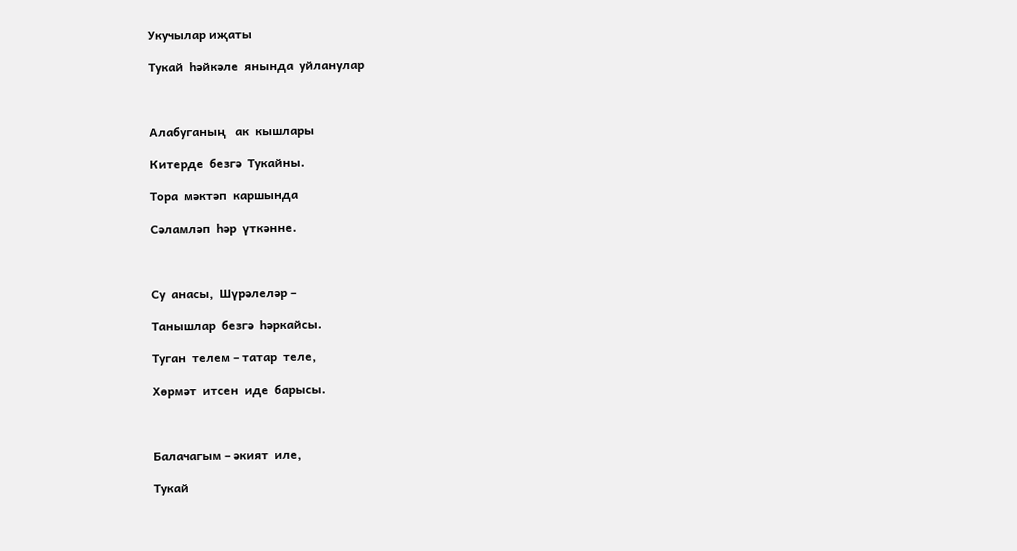Укучылар иҗаты

Тукай  һәйкәле  янында  уйланулар



Алабуганың   ак  кышлары

Китерде  безгә  Тукайны.

Тора  мәктәп  каршында

Сәламләп  һәр  үткәнне.



Су  анасы,  Шүрәлеләр –

Танышлар  безгә  һәркайсы.

Туган  телем – татар  теле,

Хөрмәт  итсен  иде  барысы.



Балачагым – әкият  иле,

Тукай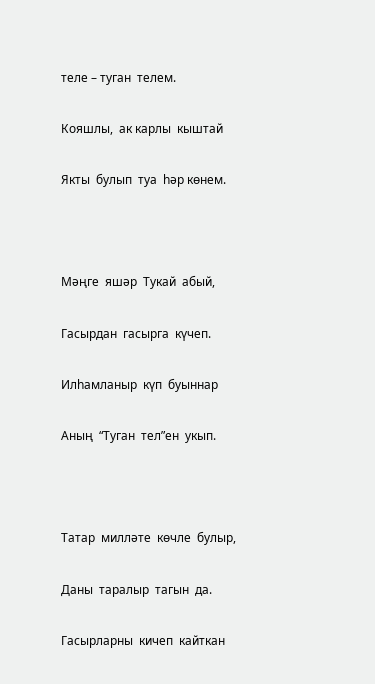теле – туган  телем.

Кояшлы,  ак карлы  кыштай

Якты  булып  туа  һәр көнем.



Мәңге  яшәр  Тукай  абый,

Гасырдан  гасырга  күчеп.

Илһамланыр  күп  буыннар

Аның  “Туган  тел”ен  укып.



Татар  милләте  көчле  булыр,

Даны  таралыр  тагын  да.

Гасырларны  кичеп  кайткан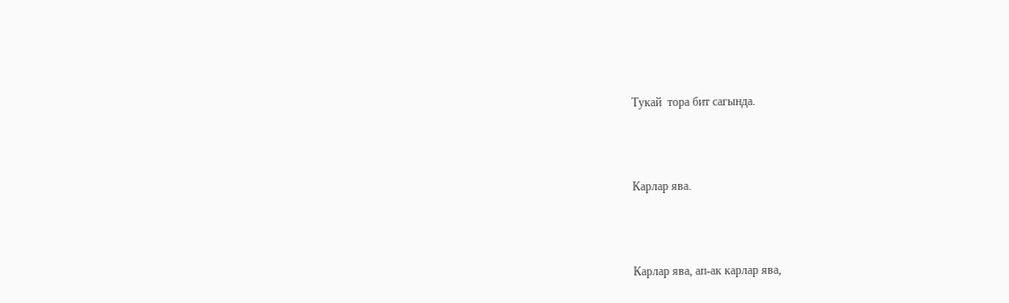Тукай  тора бит сагында.



Карлар ява.



Карлар ява, ап-ак карлар ява,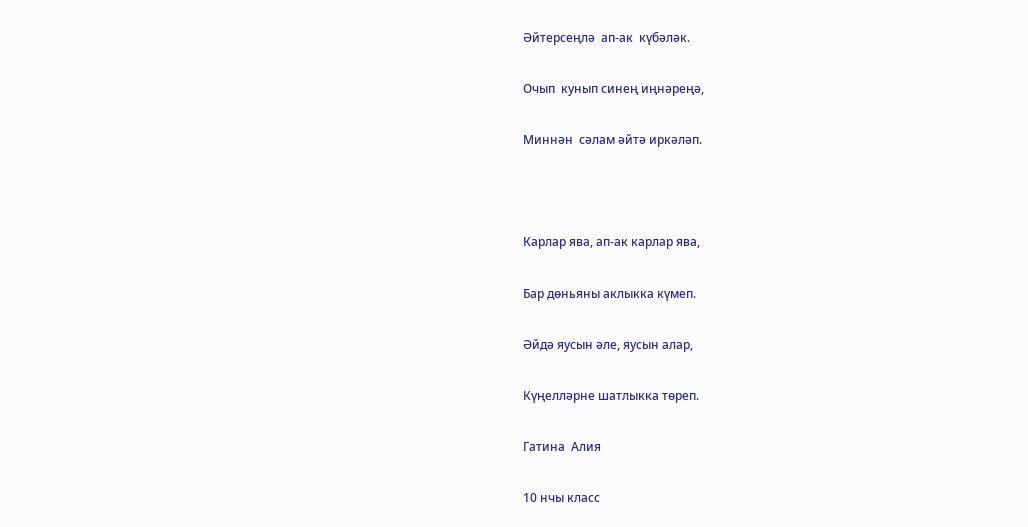Әйтерсеңлә  ап-ак  күбәләк.

Очып  кунып синең иңнәреңә,

Миннән  сәлам әйтә иркәләп.



Карлар ява, ап-ак карлар ява,

Бар дөньяны аклыкка күмеп.

Әйдә яусын әле, яусын алар,

Күңелләрне шатлыкка төреп.

Гатина  Алия

10 нчы класс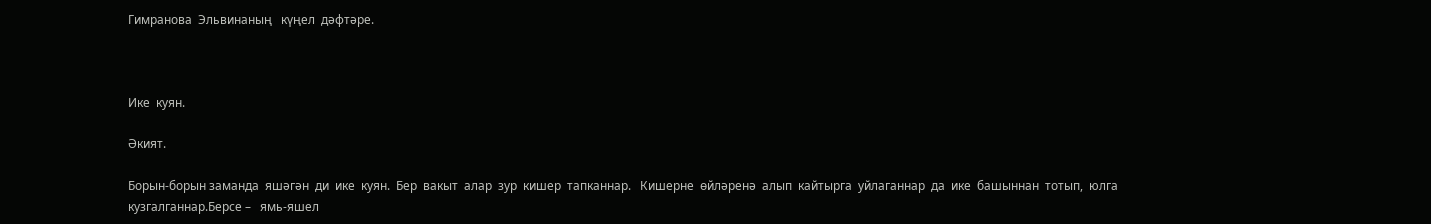Гимранова  Эльвинаның   күңел  дәфтәре.



Ике  куян.

Әкият.

Борын-борын заманда  яшәгән  ди  ике  куян.  Бер  вакыт  алар  зур  кишер  тапканнар.   Кишерне  өйләренә  алып  кайтырга  уйлаганнар  да  ике  башыннан  тотып,  юлга  кузгалганнар.Берсе –   ямь-яшел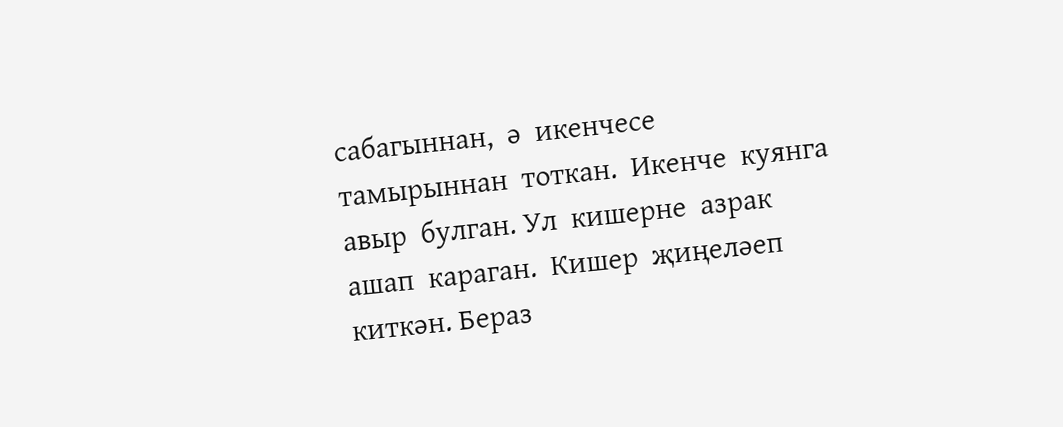сабагыннан,  ә  икенчесе  тамырыннан  тоткан.  Икенче  куянга  авыр  булган. Ул  кишерне  азрак  ашап  караган.  Кишер  җиңеләеп  киткән. Бераз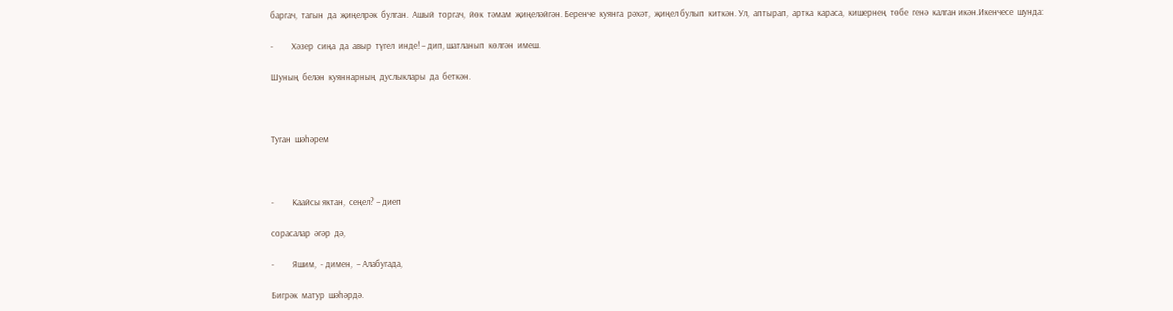баргач,  тагын  да  җиңелрәк  булган.  Ашый  торгач,  йөк  тәмам  җиңеләйгән. Беренче  куянга  рәхәт,  җиңел булып  киткән. Ул,  аптырап,  артка  караса,  кишернең  төбе  генә  калган икән.Икенчесе  шунда:

-         Хәзер  сиңа  да  авыр  түгел  инде! – дип, шатланып  көлгән  имеш.

Шуның  белән  куяннарның  дуслыклары  да  беткән.



Туган  шәһәрем



-         Каайсы яктан,  сеңел? – диеп

сорасалар  әгәр  дә,

-         Яшим,  - димен,  – Алабугада,

Бигрәк  матур  шәһәрдә.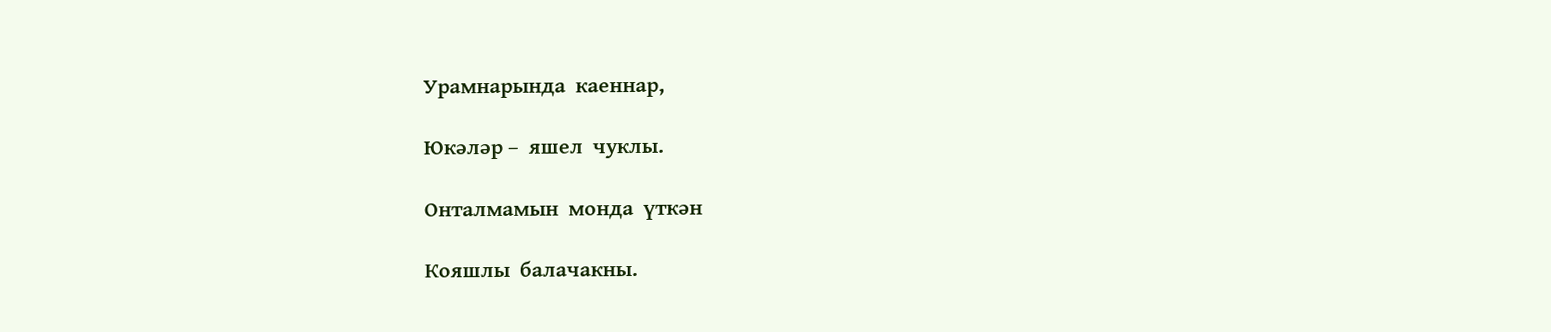Урамнарында  каеннар,

Юкәләр –  яшел  чуклы.

Онталмамын  монда  үткән

Кояшлы  балачакны.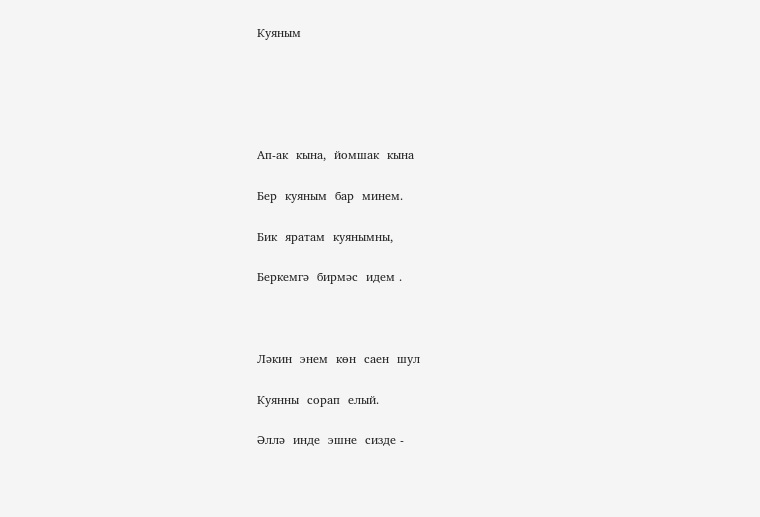Куяным





Ап-ак  кына,  йомшак  кына

Бер  куяным  бар  минем.

Бик  яратам  куянымны,

Беркемгә  бирмәс  идем .



Ләкин  энем  көн  саен  шул

Куянны  сорап  елый.

Әллә  инде  эшне  сизде -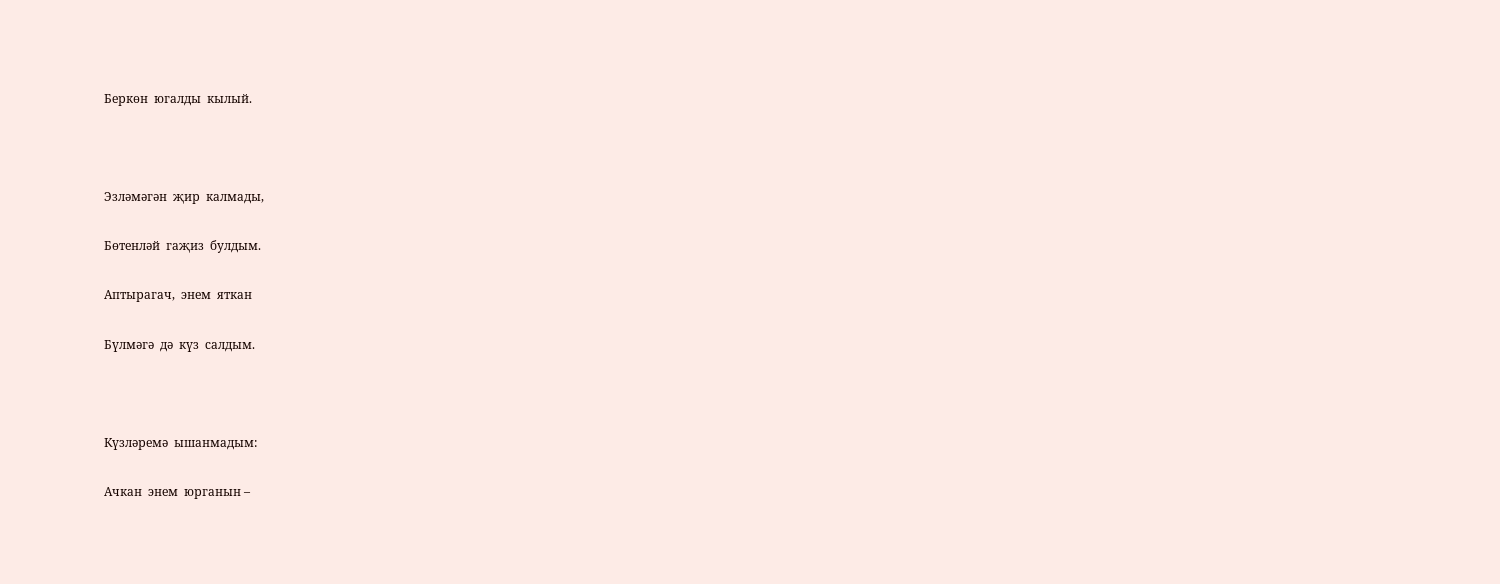Беркөн  югалды  кылый.



Эзләмәгән  җир  калмады,

Бөтенләй  гаҗиз  булдым.

Аптырагач,  энем  яткан

Бүлмәгә  дә  күз  салдым.



Күзләремә  ышанмадым:

Ачкан  энем  юрганын –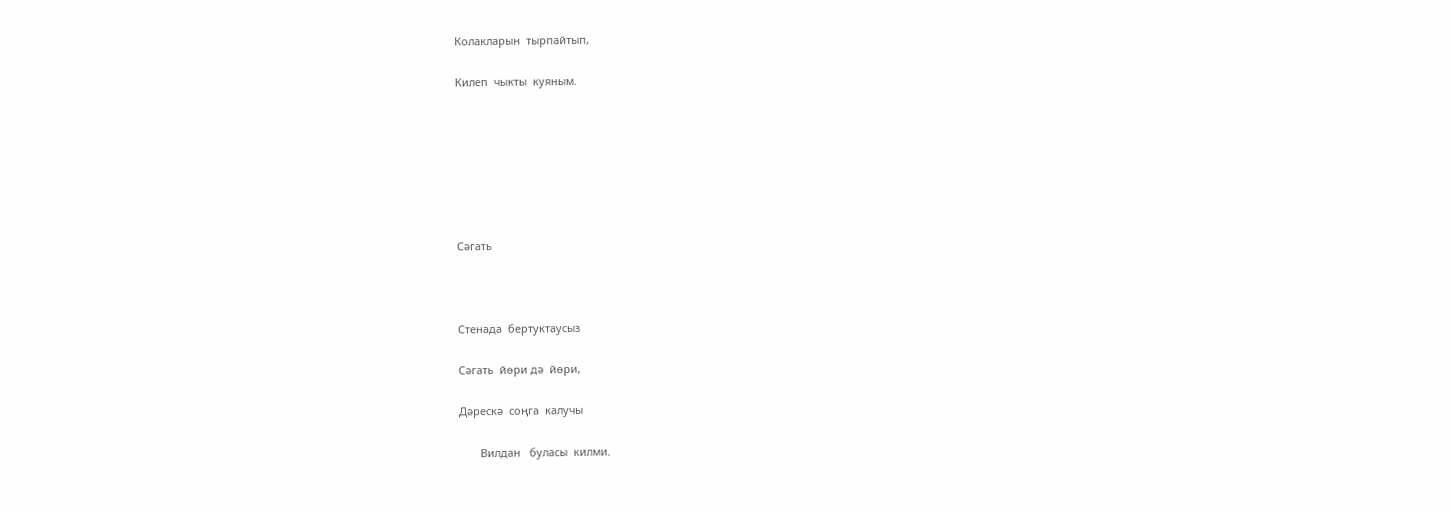Колакларын  тырпайтып,

Килеп  чыкты  куяным.







Сәгать



Стенада  бертуктаусыз

Сәгать  йөри дә  йөри,

Дәрескә  соңга  калучы

       Вилдан   буласы  килми.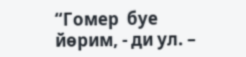“Гомер  буе  йөрим, - ди ул. –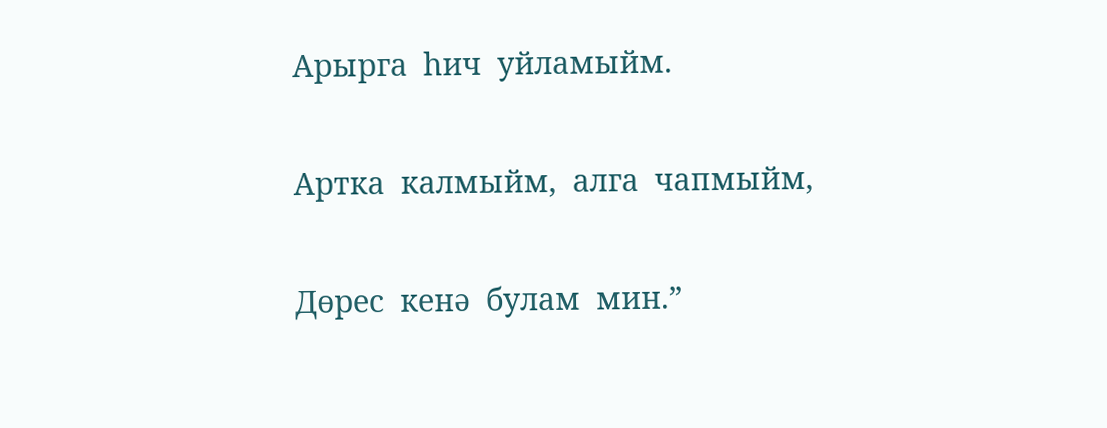Арырга  һич  уйламыйм.

Артка  калмыйм,  алга  чапмыйм,

Дөрес  кенә  булам  мин.”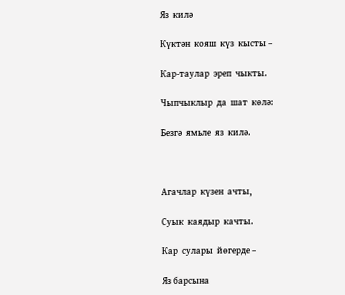Яз  килә

Күктән  кояш  күз  кысты –

Кар-таулар  эреп  чыкты.

Чыпчыклыр  да  шат  көлә:

Безгә  ямьле  яз  килә.



Агачлар  күзен  ачты,

Суык  каядыр  качты.

Кар  сулары  йөгерде –

Яз барсына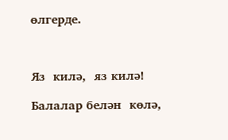өлгерде.



Яз  килә,  яз килә!

Балалар белән  көлә,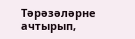Тәрәзәләрне  ачтырып,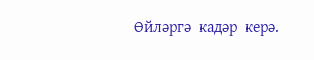Өйләргә  кадәр  керә.